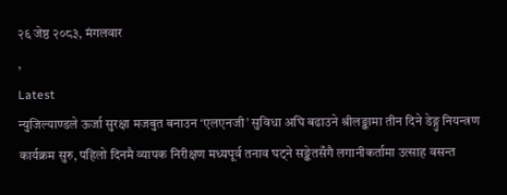२६ जेष्ठ २०८३, मंगलवार
,
Latest
न्युजिल्याण्डले ऊर्जा सुरक्षा मजबुत बनाउन ‘एलएनजी’ सुविधा अघि बढाउने श्रीलङ्कामा तीन दिने डेङ्गु नियन्त्रण कार्यक्रम सुरु, पहिलो दिनमै व्यापक निरीक्षण मध्यपूर्व तनाव घट्ने सङ्केतसँगै लगानीकर्तामा उत्साह वसन्त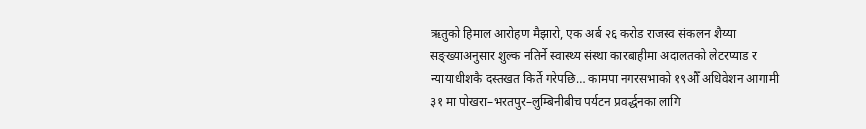ऋतुको हिमाल आरोहण मैझारो, एक अर्ब २६ करोड राजस्व संकलन शैय्या सङ्ख्याअनुसार शुल्क नतिर्ने स्वास्थ्य संस्था कारबाहीमा अदालतको लेटरप्याड र न्यायाधीशकै दस्तखत किर्ते गरेपछि… कामपा नगरसभाको १९औँ अधिवेशन आगामी ३१ मा पोखरा–भरतपुर–लुम्बिनीबीच पर्यटन प्रवर्द्धनका लागि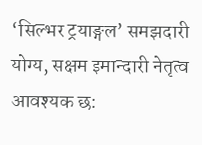‘सिल्भर ट्रयाङ्गल’ समझदारी योग्य, सक्षम इमान्दारी नेतृत्व आवश्यक छ: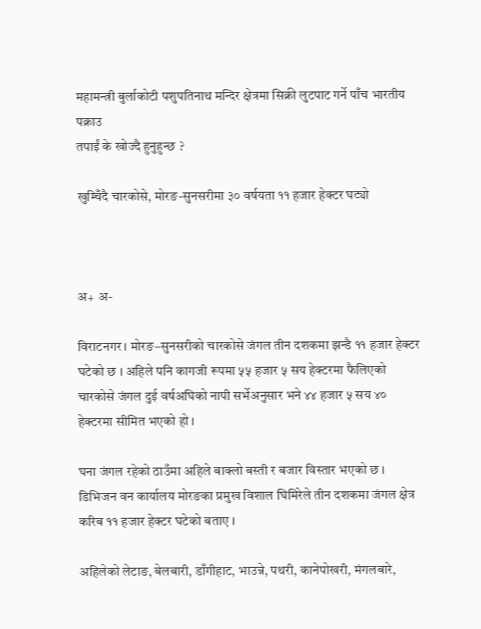महामन्त्री बुर्लाकोटी पशुपतिनाथ मन्दिर क्षेत्रमा सिक्री लुटपाट गर्ने पाँच भारतीय पक्राउ
तपाईं के खोज्दै हुनुहुन्छ ?

खुम्चिँदै चारकोसे, मोरङ-सुनसरीमा ३० वर्षयता ११ हजार हेक्टर घट्यो



अ+ अ-

विराटनगर । मोरङ–सुनसरीको चारकोसे जंगल तीन दशकमा झन्डै ११ हजार हेक्टर घटेको छ । अहिले पनि कागजी रूपमा ५५ हजार ५ सय हेक्टरमा फैलिएको चारकोसे जंगल दुई वर्षअघिको नापी सर्भेअनुसार भने ४४ हजार ५ सय ४० हेक्टरमा सीमित भएको हो ।

घना जंगल रहेको ठाउँमा अहिले बाक्लो बस्ती र बजार विस्तार भएको छ । डिभिजन वन कार्यालय मोरङका प्रमुख विशाल घिमिरेले तीन दशकमा जंगल क्षेत्र करिब ११ हजार हेक्टर घटेको बताए ।

अहिलेको लेटाङ, बेलबारी, डाँगीहाट, भाउन्ने, पथरी, कानेपोखरी, मंगलबारे,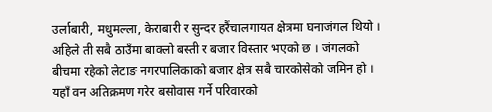उर्लाबारी, मधुमल्ला, केराबारी र सुन्दर हरैंचालगायत क्षेत्रमा घनाजंगल थियो । अहिले ती सबै ठाउँमा बाक्लो बस्ती र बजार विस्तार भएको छ । जंगलको बीचमा रहेको लेटाङ नगरपालिकाको बजार क्षेत्र सबै चारकोसेको जमिन हो । यहाँ वन अतिक्रमण गरेर बसोवास गर्ने परिवारको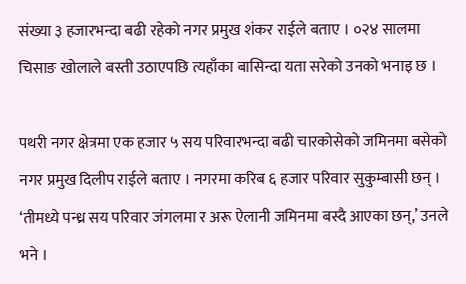संख्या ३ हजारभन्दा बढी रहेको नगर प्रमुख शंकर राईले बताए । ०२४ सालमा चिसाङ खोलाले बस्ती उठाएपछि त्यहाँका बासिन्दा यता सरेको उनको भनाइ छ ।

पथरी नगर क्षेत्रमा एक हजार ५ सय परिवारभन्दा बढी चारकोसेको जमिनमा बसेको नगर प्रमुख दिलीप राईले बताए । नगरमा करिब ६ हजार परिवार सुकुम्बासी छन् । ‘तीमध्ये पन्ध्र सय परिवार जंगलमा र अरू ऐलानी जमिनमा बस्दै आएका छन्,’ उनले भने ।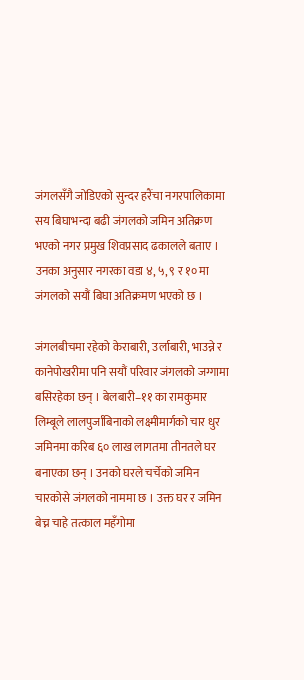जंगलसँगै जोडिएको सुन्दर हरैंचा नगरपालिकामा सय बिघाभन्दा बढी जंगलको जमिन अतिक्रण भएको नगर प्रमुख शिवप्रसाद ढकालले बताए । उनका अनुसार नगरका वडा ४, ५, ९ र १० मा जंगलको सयौं बिघा अतिक्रमण भएको छ ।

जंगलबीचमा रहेको केराबारी, उर्लाबारी, भाउन्ने र कानेपोखरीमा पनि सयौं परिवार जंगलको जग्गामा बसिरहेका छन् । बेलबारी–११ का रामकुमार लिम्बूले लालपुर्जाबिनाको लक्ष्मीमार्गको चार धुर जमिनमा करिब ६० लाख लागतमा तीनतले घर बनाएका छन् । उनको घरले चर्चेको जमिन चारकोसे जंगलको नाममा छ । उक्त घर र जमिन बेच्न चाहे तत्काल महँगोमा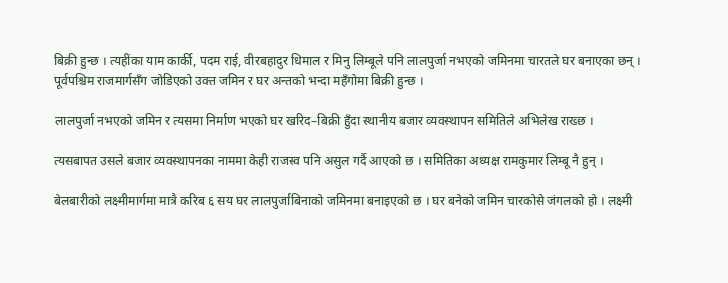बिक्री हुन्छ । त्यहींका याम कार्की, पदम राई, वीरबहादुर धिमाल र मिनु लिम्बूले पनि लालपुर्जा नभएको जमिनमा चारतले घर बनाएका छन् । पूर्वपश्चिम राजमार्गसँग जोडिएको उक्त जमिन र घर अन्तको भन्दा महँगोमा बिक्री हुन्छ ।

लालपुर्जा नभएको जमिन र त्यसमा निर्माण भएको घर खरिद–बिक्री हुँदा स्थानीय बजार व्यवस्थापन समितिले अभिलेख राख्छ ।

त्यसबापत उसले बजार व्यवस्थापनका नाममा केही राजस्व पनि असुल गर्दै आएको छ । समितिका अध्यक्ष रामकुमार लिम्बू नै हुन् ।

बेलबारीको लक्ष्मीमार्गमा मात्रै करिब ६ सय घर लालपुर्जाबिनाको जमिनमा बनाइएको छ । घर बनेको जमिन चारकोसे जंगलको हो । लक्ष्मी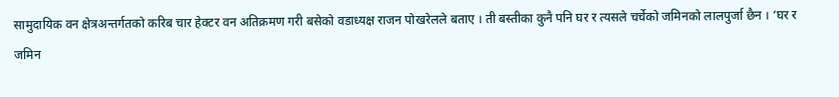सामुदायिक वन क्षेत्रअन्तर्गतको करिब चार हेक्टर वन अतिक्रमण गरी बसेको वडाध्यक्ष राजन पोखरेलले बताए । ती बस्तीका कुनै पनि घर र त्यसले चर्चेको जमिनको लालपुर्जा छैन । ‘घर र जमिन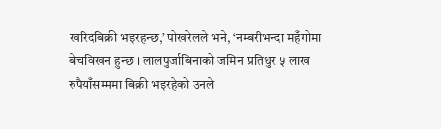खरिदबिक्री भइरहन्छ,’ पोखरेलले भने, ‘नम्बरीभन्दा महँगोमा बेचविखन हुन्छ । लालपुर्जाबिनाको जमिन प्रतिधुर ५ लाख रुपैयाँसम्ममा बिक्री भइरहेको उनले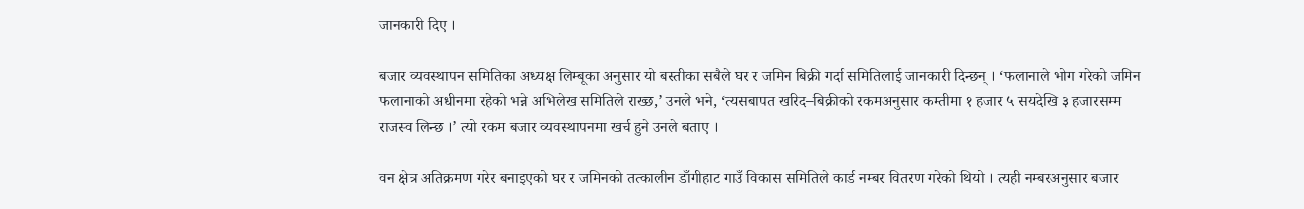जानकारी दिए ।

बजार व्यवस्थापन समितिका अध्यक्ष लिम्बूका अनुसार यो बस्तीका सबैले घर र जमिन बिक्री गर्दा समितिलाई जानकारी दिन्छन् । ‘फलानाले भोग गरेको जमिन फलानाको अधीनमा रहेको भन्ने अभिलेख समितिले राख्छ,’ उनले भने, ‘त्यसबापत खरिद–बिक्रीको रकमअनुसार कम्तीमा १ हजार ५ सयदेखि ३ हजारसम्म राजस्व लिन्छ ।’ त्यो रकम बजार व्यवस्थापनमा खर्च हुने उनले बताए ।

वन क्षेत्र अतिक्रमण गरेर बनाइएको घर र जमिनको तत्कालीन डाँगीहाट गाउँ विकास समितिले कार्ड नम्बर वितरण गरेको थियो । त्यही नम्बरअनुसार बजार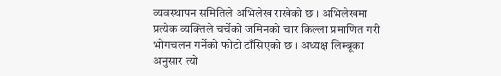व्यवस्थापन समितिले अभिलेख राखेको छ । अभिलेखमा प्रत्येक व्यक्तिले चर्चेको जमिनको चार किल्ला प्रमाणित गरी भोगचलन गर्नेको फोटो टाँसिएको छ । अध्यक्ष लिम्बूका अनुसार त्यो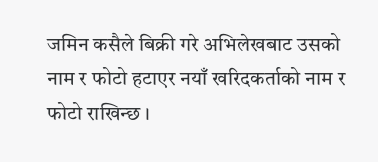जमिन कसैले बिक्री गरे अभिलेखबाट उसको नाम र फोटो हटाएर नयाँ खरिदकर्ताको नाम र फोटो राखिन्छ ।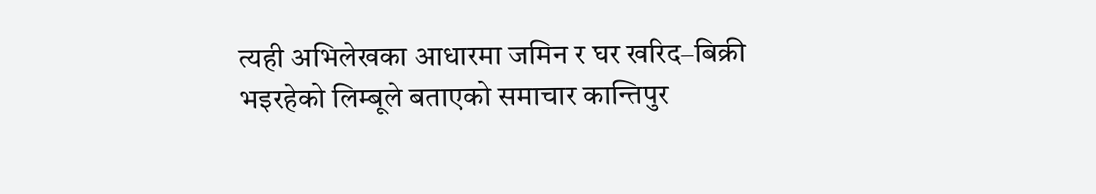त्यही अभिलेखका आधारमा जमिन र घर खरिद–बिक्री भइरहेको लिम्बूले बताएको समाचार कान्तिपुर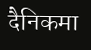दैनिकमा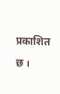प्रकाशित छ ।